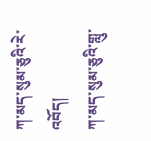ཀ་མད་སུམ་ཅུའི་རེ་འབོད།
ཀ་མད་སུམ་ཅུའི་གླུ་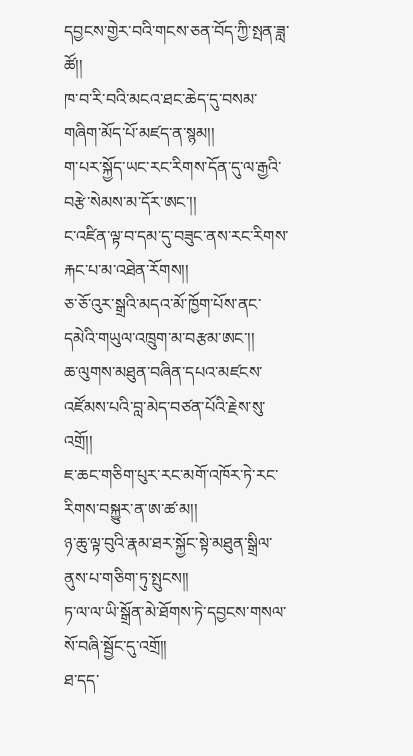དབྱངས་གྱེར་བའི་གངས་ཅན་བོད་ཀྱི་སྤན་ཟླ་ཚོ།།
ཁ་བ་རི་བའི་མངའ་ཐང་ཆེད་དུ་བསམ་གཞིག་མོད་པོ་མཛད་ན་སྙམ།།
ག་པར་སྐྱོད་ཡང་རང་རིགས་དོན་དུ་ལ་རྒྱའི་བརྩེ་སེམས་མ་དོར་ཨང་།།
ང་འཛིན་ལྟ་བ་དམ་དུ་བཟུང་ནས་རང་རིགས་རྐང་པ་མ་འཐེན་རོགས།།
ཅ་ཅོ་འུར་སྒྲའི་མདའ་མོ་ཁྱོག་པོས་ནང་དམེའི་གཡུལ་འཁྲུག་མ་བརྩམ་ཨང་།།
ཆ་ལུགས་མཐུན་བཞིན་དཔའ་མཛངས་འཛོམས་པའི་བླ་མེད་བཙན་པོའི་རྗེས་སུ་འགྲོ།།
ཇ་ཆང་གཅིག་པུར་རང་མགོ་འཁོར་ཏེ་རང་རིགས་བསྐྱུར་ན་ཨ་ཚ་མ།།
ཉ་ཆུ་ལྟ་བུའི་རྣམ་ཐར་སྐྱོང་སྟེ་མཐུན་སྒྲིལ་ནུས་པ་གཅིག་ཏུ་སྤུངས།།
ཏ་ལ་ལ་ཡི་སྒྲོན་མེ་ཐོགས་ཏེ་དབྱངས་གསལ་སོ་བཞི་སྦྱོང་དུ་འགྲོ།།
ཐ་དད་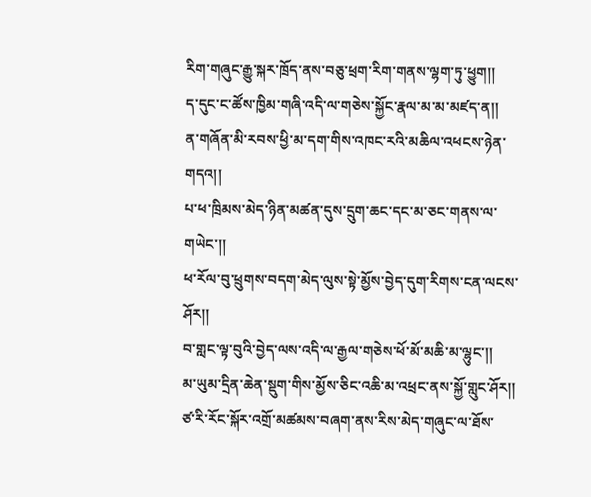རིག་གཞུང་རྒྱུ་སྐར་ཁྲོད་ནས་བཅུ་ཕྲག་རིག་གནས་ལྷག་ཏུ་ཕྱུག།།
ད་དུང་ང་ཚོས་ཁྱིམ་གཞི་འདི་ལ་གཅེས་སྐྱོང་རྣལ་མ་མ་མཛད་ན།།
ན་གཞོན་མི་རབས་ཕྱི་མ་དག་གིས་འཁང་རའི་མཆིལ་འཕངས་ཉེན་གདའ།།
པ་ཕ་ཁྲིམས་མེད་ཉིན་མཚན་དུས་དྲུག་ཆང་དང་མ་ཅང་གནས་ལ་གཡེང་།།
ཕ་རོལ་བུ་ཕྲུགས་བདག་མེད་ལུས་སྟེ་མྱོས་བྱེད་དུག་རིགས་ངན་ལངས་ཤོར།།
བ་གླང་ལྟ་བུའི་བྱེད་ལས་འདི་ལ་རྒྱལ་གཅེས་ཕོ་མོ་མཆི་མ་ལྷུང་།།
མ་ཡུམ་དྲིན་ཆེན་སྡུག་གིས་མྱོས་ཅིང་འཆི་མ་འཕྲང་ནས་སྐྱོ་གླུང་ཤོར།།
ཙ་རི་རོང་སྐོར་འགྲོ་མཚམས་བཞག་ནས་རིས་མེད་གཞུང་ལ་ཐོས་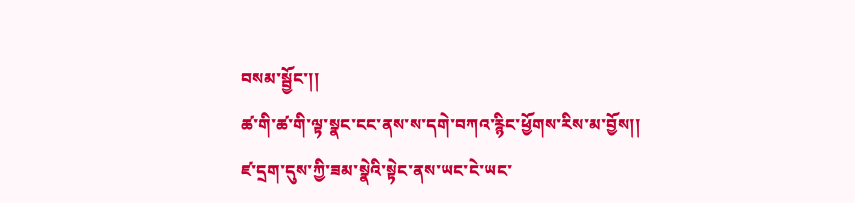བསམ་སྦྱོང་།།
ཚ་གི་ཚ་གི་ལྟ་སྣང་ངང་ནས་ས་དགེ་བཀའ་རྙིང་ཕྱོགས་རིས་མ་བྱོས།།
ཛ་དྲག་དུས་ཀྱི་ཟམ་སྣེའི་སྟེང་ནས་ཡང་ངེ་ཡང་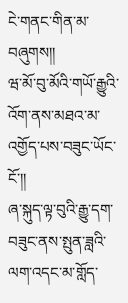ངེ་གནང་གིན་མ་བཞུགས།།
ཝ་མོ་བུ་མོའི་གཡོ་རྒྱུའི་འོག་ནས་མཐའ་མ་འགྱོད་པས་བཟུང་ཡོང་ངོ་།།
ཞ་སྐུད་ལྟ་བུའི་རྒྱུ་དག་བཟུང་ནས་སྤུན་ཟླའི་ལག་འདང་མ་གློད་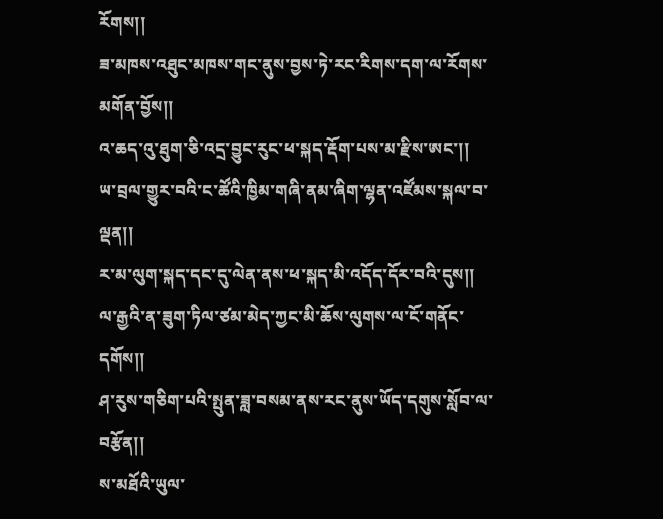རོགས།།
ཟ་མཁས་འཐུང་མཁས་གང་ནུས་བྱས་ཏེ་རང་རིགས་དག་ལ་རོགས་མགོན་བྱོས།།
འ་ཆད་འུ་ཐུག་ཅི་འདྲ་བྱུང་རུང་ཕ་སྐད་རྡོག་པས་མ་རྫིས་ཨང་།།
ཡ་བྲལ་གྱུར་བའི་ང་ཚོའི་ཁྱིམ་གཞི་ནམ་ཞིག་ལྷན་འཛོམས་སྐལ་བ་ལྡན།།
ར་མ་ལུག་སྐད་དང་དུ་ལེན་ནས་ཕ་སྐད་མི་འདོད་དོར་བའི་དུས།།
ལ་རྒྱའི་ན་ཟུག་ཏིལ་ཙམ་མེད་ཀྱང་མི་ཆོས་ལུགས་ལ་ངོ་གནོང་དགོས།།
ཤ་རུས་གཅིག་པའི་སྤུན་ཟླ་བསམ་ནས་རང་ནུས་ཡོད་དགུས་སློབ་ལ་བརྩོན།།
ས་མཐོའི་ཡུལ་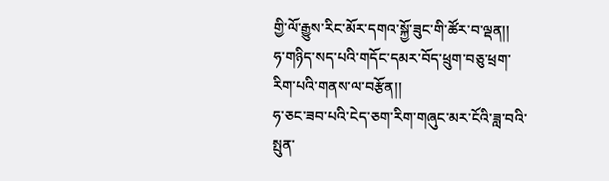གྱི་ལོ་རྒྱུས་རིང་མོར་དགའ་སྐྱོ་ཟུང་གི་ཚོར་བ་ལྡན།།
ཧ་གཉིད་སད་པའི་གདོང་དམར་བོད་ཕྲུག་བཅུ་ཕྲག་རིག་པའི་གནས་ལ་བརྩོན།།
ཧ་ཅང་ཟབ་པའི་ངེད་ཅག་རིག་གཞུང་མར་ངོའི་ཟླ་བའི་སྤུན་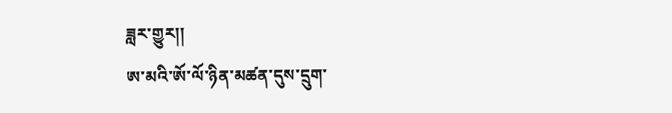ཟླར་གྱུར།།
ཨ་མའི་ཨོ་ལོ་ཉིན་མཚན་དུས་དྲུག་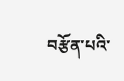བརྩོན་པའི་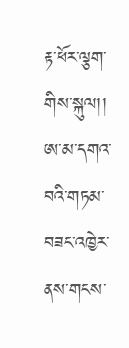རྟ་ཕོར་ལྕག་གིས་སྐུལ།།
ཨ་མ་དགའ་བའི་གཏམ་བཟང་འཁྱེར་ནས་གངས་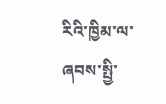རིའི་ཁྱིམ་ལ་ཞབས་སྤྱི་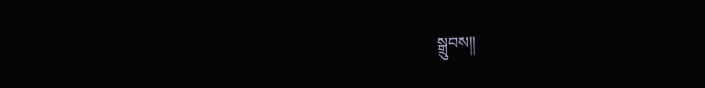སྒྲུབས།།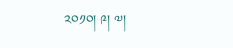༢༠༡༠། ༩། ༧།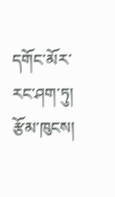དགོང་མོར་རང་ཤག་ཏུ།
རྩོམ་ཁུངས།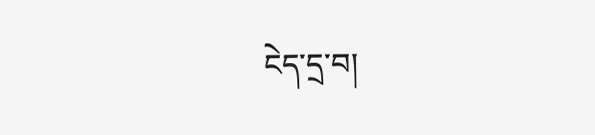ངེད་དྲ་བ།